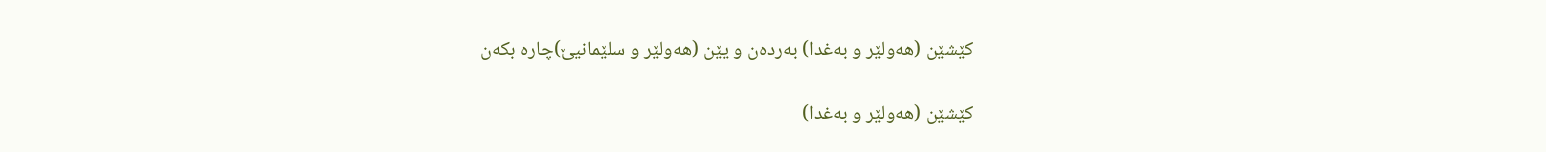كێشێن (هه‌ولێر و به‌غدا) به‌رده‌ن و یێن (هه‌ولێر و سلێمانیێ)چاره‌ بكه‌ن

كێشێن (هه‌ولێر و به‌غدا)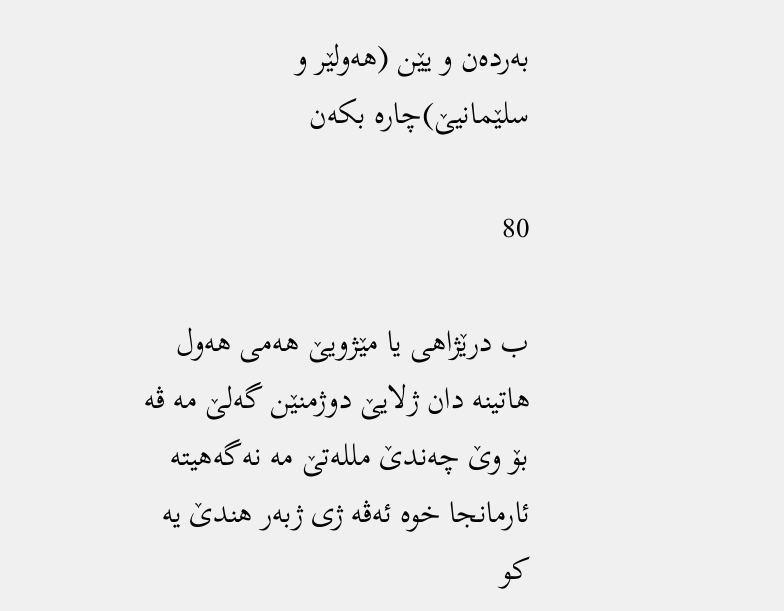به‌رده‌ن و یێن (هه‌ولێر و سلێمانیێ)چاره‌ بكه‌ن

80

ب درێژاهى یا مێژویێ هه‌مى هه‌ول هاتینه‌ دان ژلایێ دوژمنێن گه‌لێ مه‌ ڤه‌ بۆ وێ چه‌ندێ ملله‌تێ مه‌ نه‌گه‌هیته‌ ئارمانجا خوه‌ ئه‌ڤه‌ ژى ژبه‌ر هندێ یه‌ كو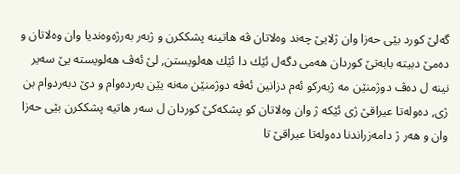گه‌لێ كورد بێى حه‌زا وان ژلایێ چه‌ند وه‌لاتان ڤه‌ هاتینه‌ پشككرن و ژبه‌ر به‌رژه‌وه‌ندیا وان وه‌لاتان و ده‌مێ دبیته‌ بابه‌تێ كوردان هه‌مى دگه‌ل ئێك دا ئێك هه‌لویستن, لێ ئه‌ڤ هه‌لویسته‌ یێ سه‌یر نینه‌ ل ده‌ڤ دوژمنێن مه‌ ژبه‌ركو ئه‌م دزانین ئه‌ڤه‌ دوژمنێن مه‌نه‌ یێن به‌رده‌وام و دێ دبه‌ردوام بن ژى, ده‌وله‌تا عیراقێ ژى ئێكه‌ ژ وان وه‌لاتان كو پشكه‌كێ كوردان ل سه‌ر هاتیه‌ پشككرن بێى حه‌زا وان و هه‌ر ژ دامه‌زراندنا ده‌وله‌تا عیراقێ تا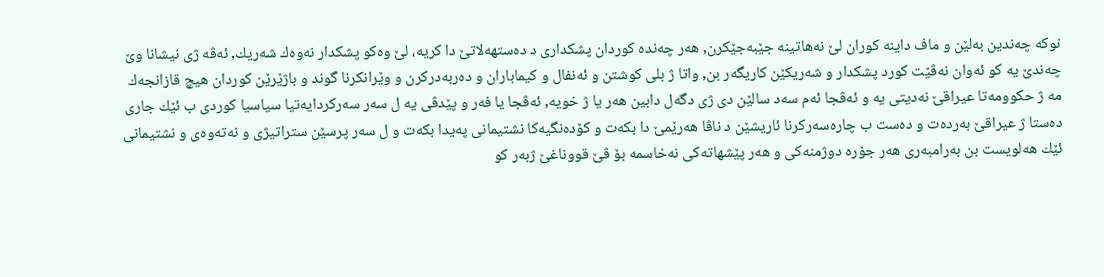نوكه‌ چه‌ندین به‌لێن و ماف داینه‌ كوران لێ نه‌هاتینه‌ جێبه‌جێكرن, هه‌ر چه‌نده‌ كوردان پشكدارى د ده‌ستهه‌لاتێ دا كریه‌، لێ وه‌كو پشكدار نه‌وه‌ك شه‌ریك, ئه‌ڤه‌ ژى نیشانا وێ چه‌ندێ یه‌ كو ئه‌وان نه‌ڤێت كورد پشكدار و شه‌ریكێن كاریگه‌ر بن, واتا ژ بلى كوشتن و ئه‌نفال و كیماباران و ده‌ربه‌دركرن و وێرانكرنا گوند و باژێرێن كوردان هیچ قازانجه‌ك مه‌ ژ حكوومه‌تا عیراقێ نه‌دیتى یه‌ و ئه‌ڤجا ئه‌م سه‌د سالێن دی ژى دگه‌ل دابین هه‌ر یا ژ خویه‌, ئه‌ڤجا یا فه‌ر و پێدڤى یه‌ ل سه‌ر سه‌ركردایه‌تیا سیاسیا كوردى ب ئێك جارى ده‌ستا ژ عیراقێ به‌رده‌ت و ده‌ست ب چاره‌سه‌ركرنا ئاریشێن د ناڤا هه‌رێمێ دا بكه‌ت و كۆده‌نگیه‌كا نشتیمانى په‌یدا بكه‌ت و ل سه‌ر پرسێن ستراتیژى و نه‌ته‌وه‌ى و نشتیمانى ئێك هه‌لویست بن به‌رامبه‌رى هه‌ر جۆره‌ دوژمنه‌كى و هه‌ر پێشهاته‌كى نه‌خاسمه‌ بۆ ڤێ قووناغێ ژبه‌ر كو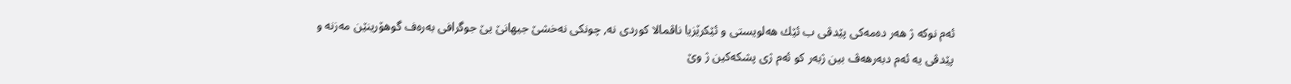ئه‌م نوكه‌ ژ هه‌ر ده‌مه‌كى پێدڤى ب ئێك هه‌لویستى و ئێكرێزیا ناڤمالا كوردى نه‌, چونكى نه‌خشێ جیهانێ یێ جوگرافى به‌ره‌ف گوهۆرینێن مه‌زنه‌ و پێدڤى یه‌ ئه‌م دبه‌رهه‌ڤ بین ژبه‌ر كو ئه‌م ژى پشكه‌كین ژ وێ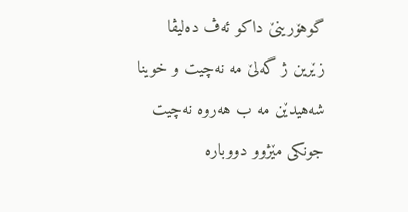گوهۆرینێ داكو ئه‌ڤ ده‌لیڤا زێرین ژ گه‌لێ مه‌ نه‌چیت و خوینا شه‌هیدێن مه‌ ب هه‌روه‌ نه‌چیت جونكى مێژوو دووباره‌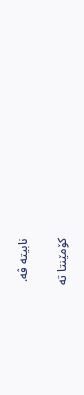نابیته‌ ڤه‌.

کۆمێنتا تە